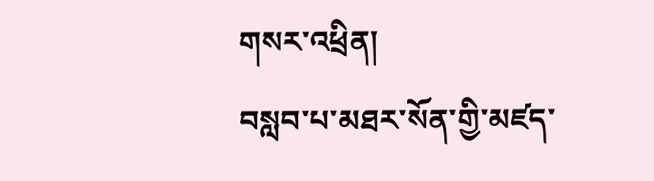གསར་འཕྲིན།
བསླབ་པ་མཐར་སོན་གྱི་མཛད་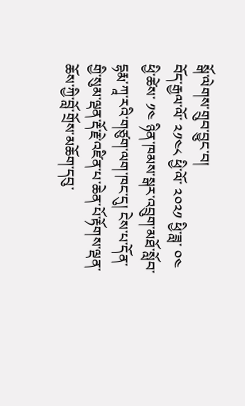སྒོ་ལེགས་གྲུབ་བྱུང་བ།
བོད་རྒྱལ་ལོ་ ༢༡༤༨ ཕྱི་ལོ་ ༢༠༢༡ ཕྱི་ཟླ་ ༠༤ ཕྱི་ཚེས་ ༡༤ ཉིན་ཁམས་སྒར་འབྲུག་མཐོ་སློབ་དྷརྨ་ཀཱ་རའི་གཙུག་ལག་ཁང་དུ། ངེས་པ་དོན་གྱི་སུམ་ལྡན་རྡོ་རྗེ་འཛིན་པ་ཆེན་པོ་རྟོགས་ལྡན་ཆོས་ཀྱི་བློ་གྲོས་མཆོག་དབུ་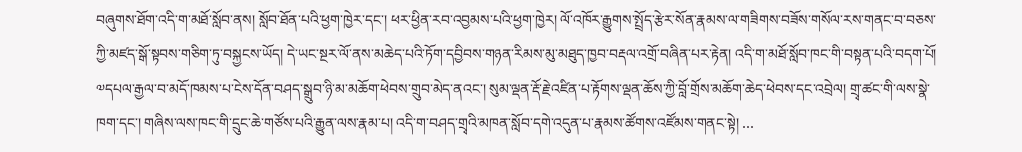བཞུགས་ཐོག་འདི་ག་མཐོ་སློབ་ནས། སློབ་ཐོན་པའི་ཕྱག་ཁྱེར་དང་། ཕར་ཕྱིན་རབ་འབྱམས་པའི་ཕྱག་ཁྱེར། ལོ་འཁོར་རྒྱུགས་སྤྲོད་རྩེར་སོན་རྣམས་ལ་གཟིགས་བཟོས་གསོལ་རས་གནང་བ་བཅས་ཀྱི་མཛད་སྒོ་སྟབས་གཅིག་ཏུ་བསྐྱངས་ཡོད། དེ་ཡང་སྔར་ལོ་ནས་མཆེད་པའི་ཏོག་དབྱིབས་གཉན་རིམས་མུ་མཐུད་ཁྱབ་བརྡལ་འགྲོ་བཞིན་པར་རྟེན། འདི་ག་མཐོ་སློབ་ཁང་གི་བསྟན་པའི་བདག་པོ། ༧དཔལ་རྒྱལ་བ་མདོ་ཁམས་པ་ངེས་དོན་བཤད་སྒྲུབ་ཉི་མ་མཆོག་ཕེབས་གྲུབ་མེད་ནའང་། སུམ་ལྡན་རྡོ་རྗེ་འཛིན་པ་རྟོགས་ལྡན་ཆོས་ཀྱི་བློ་གྲོས་མཆོག་ཆེད་ཕེབས་དང་འབྲེལ། གྲྭ་ཚང་གི་ལས་སྣེ་ཁག་དང་། གཞིས་ལས་ཁང་གི་དྲུང་ཆེ་གཙོས་པའི་རྒྱུན་ལས་རྣམ་པ། འདི་ག་བཤད་གྲྭའི་མཁན་སློབ་དགེ་འདུན་པ་རྣམས་ཚོགས་འཛོམས་གནང་སྟེ། …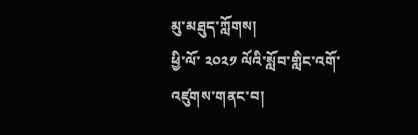མུ་མཐུད་ཀློགས།
ཕྱི་ལོ་ ༢༠༢༡ ལོའི་སློབ་གླིང་འགོ་འཛུགས་གནང་བ།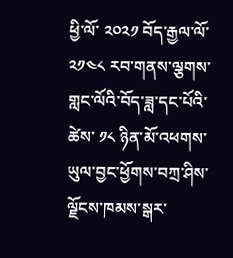ཕྱི་ལོ་ ༢༠༢༡ བོད་རྒྱལ་ལོ་ ༢༡༤༨ རབ་གནས་ལྕགས་གླང་ལོའི་བོད་ཟླ་དང་པོའི་ཚེས་ ༡༨ ཉིན་མོ་འཕགས་ཡུལ་བྱང་ཕྱོགས་བཀྲ་ཤིས་ལྗོངས་ཁམས་སྒར་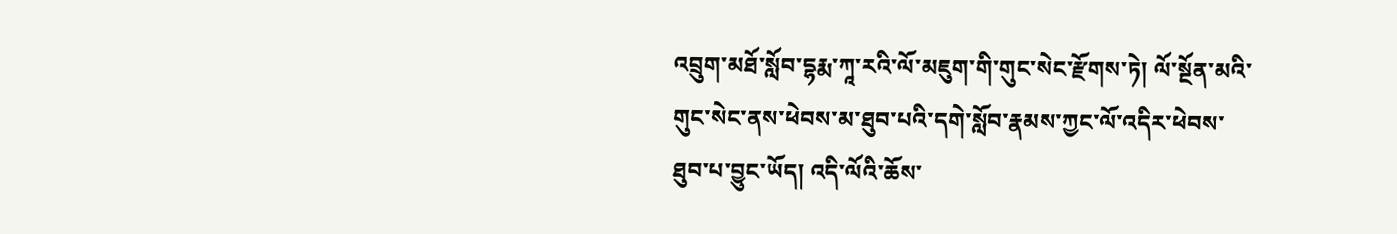འབྲུག་མཐོ་སློབ་དྷརྨ་ཀཱ་རའི་ལོ་མཇུག་གི་གུང་སེང་རྫོགས་ཏེ། ལོ་སྔོན་མའི་གུང་སེང་ནས་ཕེབས་མ་ཐུབ་པའི་དགེ་སློབ་རྣམས་ཀྱང་ལོ་འདིར་ཕེབས་ཐུབ་པ་བྱུང་ཡོད། འདི་ལོའི་ཆོས་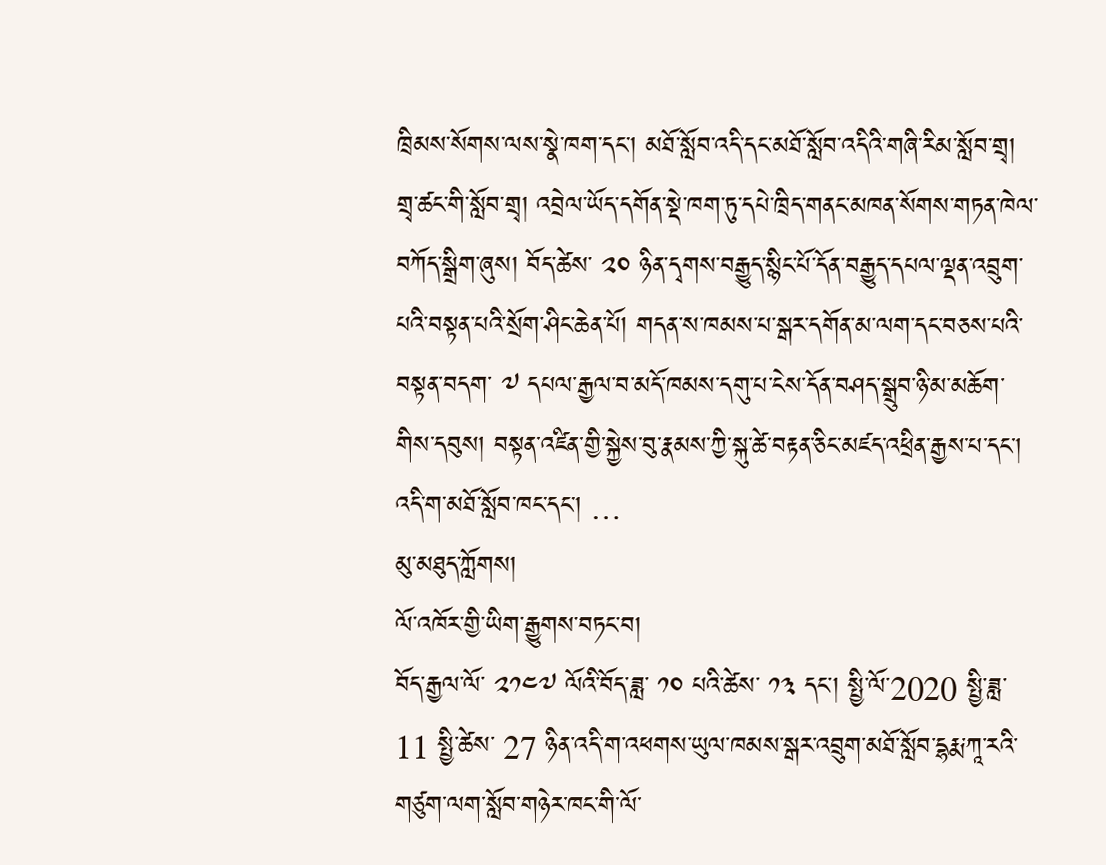ཁྲིམས་སོགས་ལས་སྣེ་ཁག་དང་། མཐོ་སློབ་འདི་དང་མཐོ་སློབ་འདིའི་གཞི་རིམ་སློབ་གྲྭ། གྲྭ་ཚང་གི་སློབ་གྲྭ། འབྲེལ་ཡོད་དགོན་སྡེ་ཁག་ཏུ་དཔེ་ཁྲིད་གནང་མཁན་སོགས་གཏན་ཁེལ་བཀོད་སྒྲིག་ཞུས། བོད་ཚེས་ ༢༠ ཉིན་དྭགས་བརྒྱུད་སྙིང་པོ་དོན་བརྒྱུད་དཔལ་ལྡན་འབྲུག་པའི་བསྟན་པའི་སྲོག་ཤིང་ཆེན་པོ། གདན་ས་ཁམས་པ་སྒར་དགོན་མ་ལག་དང་བཅས་པའི་བསྟན་བདག་ ༧ དཔལ་རྒྱལ་བ་མདོ་ཁམས་དགུ་པ་ངེས་དོན་བཤད་སྒྲུབ་ཉི་མ་མཆོག་གིས་དབུས། བསྟན་འཛིན་གྱི་སྐྱེས་བུ་རྣམས་ཀྱི་སྐུ་ཚེ་བརྟན་ཅིང་མཛད་འཕྲིན་རྒྱས་པ་དང་། འདི་ག་མཐོ་སློབ་ཁང་དང་། …
མུ་མཐུད་ཀློགས།
ལོ་འཁོར་གྱི་ཡིག་རྒྱུགས་བཏང་བ།
བོད་རྒྱལ་ལོ་ ༢༡༤༧ ལོའི་བོད་ཟླ་ ༡༠ པའི་ཚེས་ ༡༣ དང་། སྤྱི་ལོ་2020 སྤྱི་ཟླ་ 11 སྤྱི་ཚེས་ 27 ཉིན་འདི་ག་འཕགས་ཡུལ་ཁམས་སྒར་འབྲུག་མཐོ་སློབ་དྷརྨ་ཀཱ་རའི་གཙུག་ལག་སློབ་གཉེར་ཁང་གི་ལོ་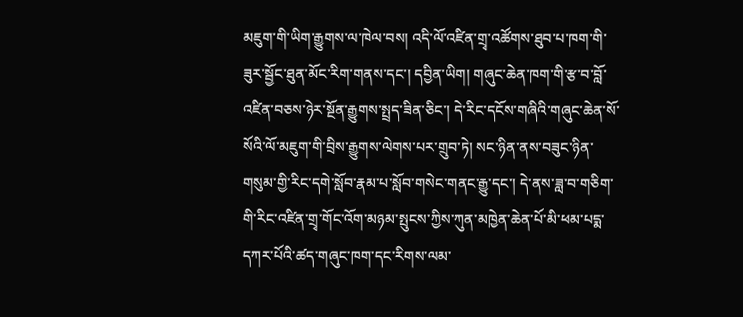མཇུག་གི་ཡིག་རྒྱུགས་ལ་ཁེལ་བས། འདི་ལོ་འཛིན་གྲྭ་འཚོགས་ཐུབ་པ་ཁག་གི་ཟུར་སྦྱོང་ཐུན་མོང་རིག་གནས་དང་། དབྱིན་ཡིག། གཞུང་ཆེན་ཁག་གི་རྩ་བ་བློ་འཛིན་བཅས་ཉེར་སྔོན་རྒྱུགས་སྤྲད་ཟིན་ཅིང་། དེ་རིང་དངོས་གཞིའི་གཞུང་ཆེན་སོ་སོའི་ལོ་མཇུག་གི་བྲིས་རྒྱུགས་ལེགས་པར་གྲུབ་ཏེ། སང་ཉིན་ནས་བཟུང་ཉིན་གསུམ་གྱི་རིང་དགེ་སློབ་རྣམ་པ་སློབ་གསེང་གནང་རྒྱུ་དང་། དེ་ནས་ཟླ་བ་གཅིག་གི་རིང་འཛིན་གྲྭ་གོང་འོག་མཉམ་སྤུངས་ཀྱིས་ཀུན་མཁྱེན་ཆེན་པོ་མི་ཕམ་པདྨ་དཀར་པོའི་ཚད་གཞུང་ཁག་དང་རིགས་ལམ་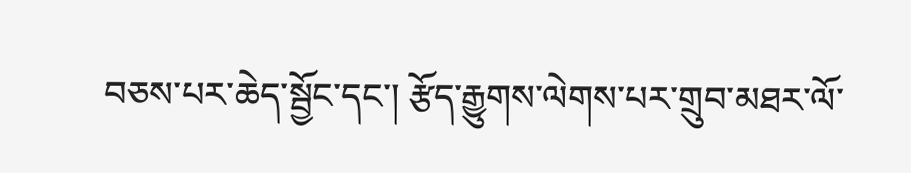བཅས་པར་ཆེད་སྦྱོང་དང་། རྩོད་རྒྱུགས་ལེགས་པར་གྲུབ་མཐར་ལོ་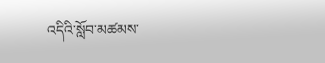འདིའི་སློབ་མཚམས་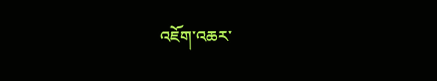འཇོག་འཆར་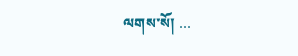ལགས་སོ། …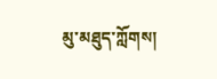མུ་མཐུད་ཀློགས།